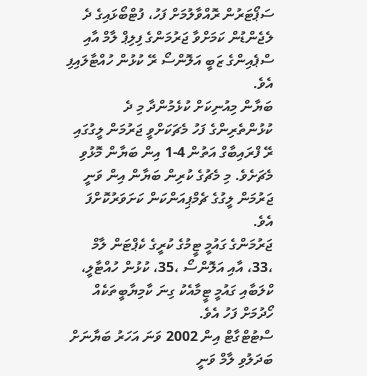ސަޕޯޓަރުން ރޮއްވާލުމަށް ފަހު، ފުޓްބޯޅައިގެ ދެ ލެޖެންޑުން ކަމަށްވާ ޖަރުމަންގެ ފިލިޕް ލާމް އާއި ސްޕެއިންގެ ޒަބީ އަލޮންސޯ ރޭ ކުޅުން ހުއްޓާލައިފި އެވެ.
ބަޔާން މިއުނިކަށް ކުޅެމުންދާ މި ދެ ކުޅުންތެރިންގެ ފަހު މެޗަކަށްވީ ޖަރުމަން ލީގުގައި ރޭ ފްރައިބާގް އަތުން 4-1 އިން ބަޔާން މޮޅުވި މެޗަށެވެ. މި މެޗުގެ ކުރިން ބަޔާން އިން ވަނީ ޖަރުމަން ލީގުގެ ޗެމްޕިއަންކަން ކަށަވަރުކޮށްފަ އެވެ.
ޖަރުމަންގެ ގައުމީ ޓީމުގެ ކުރީގެ ކެޕްޓަން ލާމް ،33، އާއި އަލޮންސޯ ،35، ކުޅުން ހުއްޓާލީ، ކްލަބާއި ގައުމީ ޓީމާއެކު ގިނަ ކާމިޔާބީތަކެއް ހޯދުމަށް ފަހު އެވެ.
ސްޓުޓްގާޓް އިން 2002 ވަނަ އަހަރު ބަޔާނަށް ބަދަލުވި ލާމް ވަނީ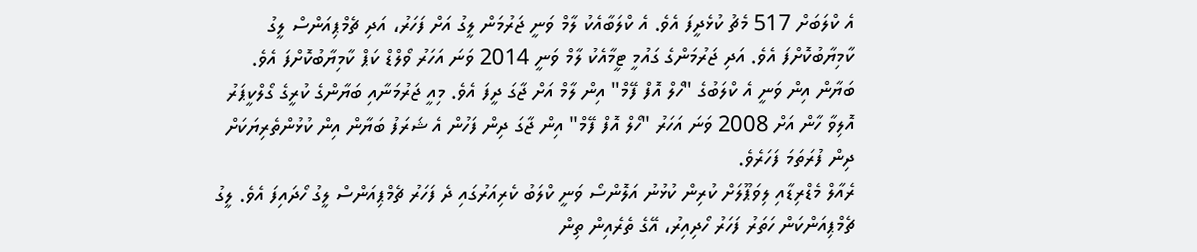އެ ކްލަބަށް 517 މެޗު ކުޅެދީފަ އެވެ. އެ ކްލަބާއެކު ލާމް ވަނީ ޖަރުމަން ލީގު އަށް ފަހަރު، އަދި ޗެމްޕިއަންސް ލީގު ކާމިޔާބުކޮށްފަ އެވެ. އަދި ޖަރުމަންގެ ގައުމީ ޓީމާއެކު ލާމް ވަނީ 2014 ވަނަ އަހަރު ވޯލްޑް ކަޕް ކާމިޔާބުކޮށްފަ އެވެ.
ބަޔާން އިން ވަނީ އެ ކްލަބުގެ "ހޯލް އޮފް ފޭމް" އިން ލާމް އަށް ޖާގަ ދީފަ އެވެ. މިއީ ޖަރުމަނާއި ބަޔާންގެ ކުރީގެ ގޯލްކީޕަރު އޮލިވާ ހާން އަށް 2008 ވަނަ އަހަރު "ހޯލް އޮފް ފޭމް" އިން ޖާގަ ދިން ފަހުން އެ ޝަރަފު ބަޔާން އިން ކުޅުންތެރިޔަކަށް ދިން ފުރަތަމަ ފަހަރެވެ.
ރެއާލް މެޑްރިޑާއި ލިވަޕޫލަށް ކުރިން ކުޅުނު އަލޮންސޯ ވަނީ ކްލަބު ކެރިއަރުގައި ދެ ފަހަރު ޗެމްޕިއަންސް ލީގު ހޯދައިފަ އެވެ. ލީގު ޗެމްޕިއަންކަން ހަތަރު ފަހަރު ހޯދިއިރު، އޭގެ ތެރެއިން ތިން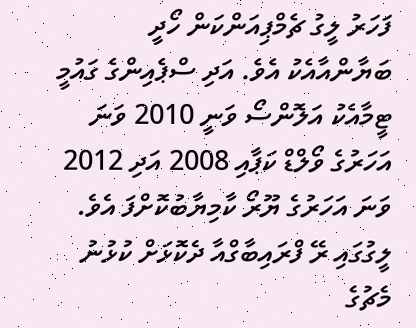ފަހަރު ލީގު ޗެމްޕިއަންކަން ހޯދީ ބަޔާންއާއެކު އެވެ. އަދި ސްޕެއިންގެ ގައުމީ ޓީމާއެކު އަލޮންސޯ ވަނީ 2010 ވަނަ އަހަރުގެ ވޯލްޑް ކަޕާއި 2008 އަދި 2012 ވަނަ އަހަރުގެ ޔޫރޯ ކާމިޔާބުކޮށްފަ އެވެ.
ލީގުގައި ރޭ ފްރައިބާގްއާ ދެކޮޅަށް ކުޅުނު މެޗުގެ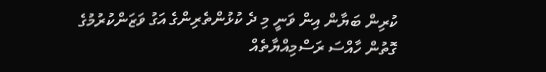ކުރިން ބަޔާން އިން ވަނީ މި ދެ ކުޅުންތެރިންގެ އަގު ވަޒަންކުރުމުގެ ގޮތުން ހާއްސަ ރަސްމިއްޔާތެއް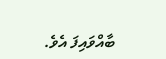ބާއްވައިފަ އެވެ.